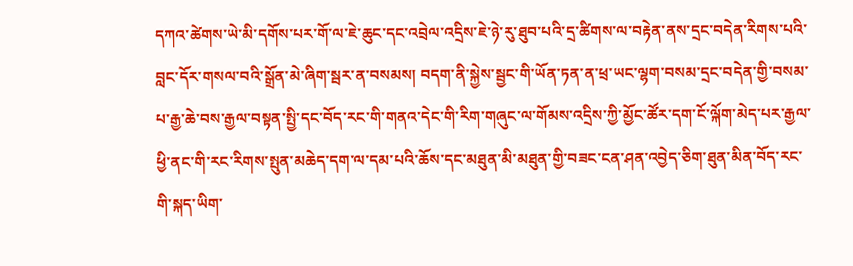དཀའ་ཚེགས་ཡེ་མི་དགོས་པར་གོ་ལ་ཇེ་ཆུང་དང་འབྲེལ་འདྲིས་ཇེ་ཉེ་རུ་ཐུབ་པའི་དྲ་ཚིགས་ལ་བརྟེན་ནས་དྲང་བདེན་རིགས་པའི་བླང་དོར་གསལ་བའི་སྒྲོན་མེ་ཞིག་སྦར་ན་བསམས། བདག་ནི་སྐྱེས་སྦྱང་གི་ཡོན་ཏན་ན་ཕྲ་ཡང་ལྷག་བསམ་དྲང་བདེན་གྱི་བསམ་པ་རྒྱ་ཆེ་བས་རྒྱལ་བསྟན་སྤྱི་དང་བོད་རང་གི་གནའ་དེང་གི་རིག་གཞུང་ལ་གོམས་འདྲིས་ཀྱི་མྱོང་ཚོར་དག་ངོ་ལྐོག་མེད་པར་རྒྱལ་ཕྱི་ནང་གི་རང་རིགས་སྤུན་མཆེད་དག་ལ་དམ་པའི་ཆོས་དང་མཐུན་མི་མཐུན་གྱི་བཟང་ངན་ཤན་འབྱེད་ཅིག་ཐུན་མིན་བོད་རང་གི་སྐད་ཡིག་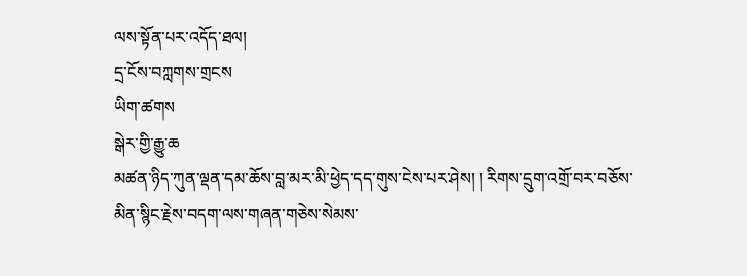ལས་སྟོན་པར་འདོད་ཐལ།
དྲ་ངོས་བཀླགས་གྲངས
ཡིག་ཚགས
སྒེར་གྱི་རྒྱུ་ཆ
མཚན་ཉིད་ཀུན་ལྡན་དམ་ཆོས་བླ་མར་མི་ཕྱེད་དད་གུས་ངེས་པར་ཤེས། ། རིགས་དྲུག་འགྲོ་བར་བཅོས་མིན་སྙིང་རྗེས་བདག་ལས་གཞན་གཅེས་སེམས་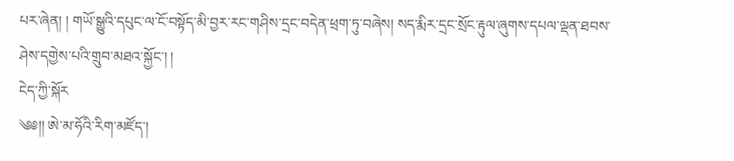པར་ཞེན། ། གཡོ་སྒྱུའི་དཔུང་ལ་ངོ་བསྟོད་མི་བྱར་རང་གཤིས་དྲང་བདེན་ཕྲག་ཏུ་བཞེས། སད་རྨིར་དྲང་སྲོང་རྟུལ་ཞུགས་དཔལ་ལྡན་ཐབས་ཤེས་དགྱེས་པའི་གྲུབ་མཐའ་སྐྱོང་། །
ངེད་ཀྱི་སྐོར
༄༅།། ཨེ་མ་ཧོའི་རིག་མཛོད་།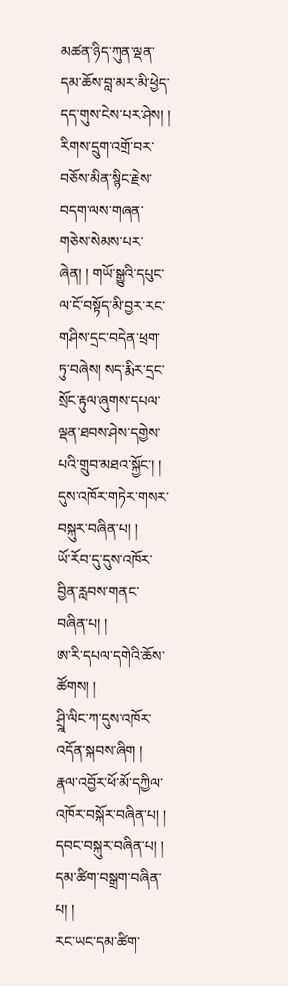མཚན་ཉིད་ཀུན་ལྡན་དམ་ཆོས་བླ་མར་མི་ཕྱེད་དད་གུས་ངེས་པར་ཤེས། ། རིགས་དྲུག་འགྲོ་བར་བཅོས་མིན་སྙིང་རྗེས་བདག་ལས་གཞན་གཅེས་སེམས་པར་ཞེན། ། གཡོ་སྒྱུའི་དཔུང་ལ་ངོ་བསྟོད་མི་བྱར་རང་གཤིས་དྲང་བདེན་ཕྲག་ཏུ་བཞེས། སད་རྨིར་དྲང་སྲོང་རྟུལ་ཞུགས་དཔལ་ལྡན་ཐབས་ཤེས་དགྱེས་པའི་གྲུབ་མཐའ་སྐྱོང་། །
དུས་འཁོར་གཏེར་གསར་བསྐུར་བཞིན་པ། །
ཡོ་རོབ་དུ་དུས་འཁོར་བྱིན་རླབས་གནང་བཞིན་པ། །
ཨ་རི་དཔལ་དགེའི་ཆོས་ཚོགས། །
ཤྲྰི་ལིང་ཀ་དུས་འཁོར་འདོན་སྐབས་ཞིག །
རྣལ་འབྱོར་ཕོ་མོ་དཀྱིལ་འཁོར་བསྐོར་བཞིན་པ། །
དབང་བསྐུར་བཞིན་པ། །
དམ་ཚིག་བསྒྲག་བཞིན་པ། །
རང་ཡང་དམ་ཚིག་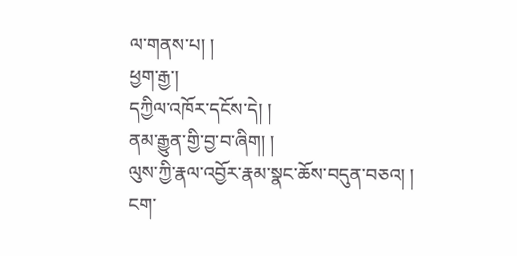ལ་གནས་པ། །
ཕྱག་རྒྱ་།
དཀྱིལ་འཁོར་དངོས་དེ། །
ནམ་རྒྱུན་གྱི་བྱ་བ་ཞིག། །
ལུས་ཀྱི་རྣལ་འབྱོར་རྣམ་སྣང་ཆོས་བདུན་བཅའ། །
ངག་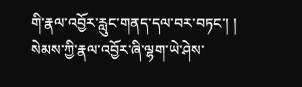གི་རྣལ་འབྱོར་རླུང་གནད་དལ་བར་བཏང་། །
སེམས་ཀྱི་རྣལ་འབྱོར་ཞི་ལྷག་ཡེ་ཤེས་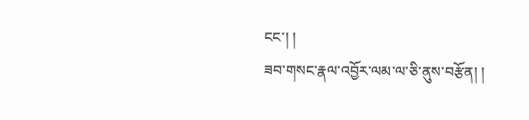ངང་། །
ཟབ་གསང་རྣལ་འབྱོར་ལམ་ལ་ཅི་ནུས་བརྩོན། །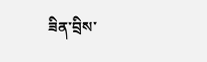ཟིན་བྲིས་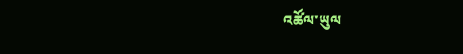འཚོལ་ཡུལ